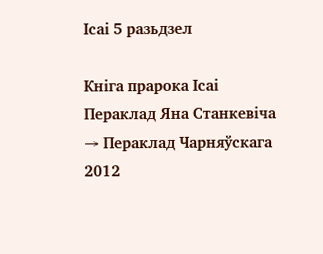Ісаі 5 разьдзел

Кніга прарока Ісаі
Пераклад Яна Станкевіча → Пераклад Чарняўскага 2012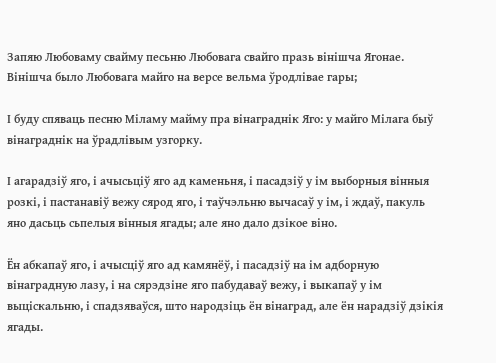Запяю Любоваму свайму песьню Любовага свайго празь вінішча Ягонае. Вінішча было Любовага майго на версе вельма ўродлівае гары;

І буду спяваць песню Міламу майму пра вінаграднік Яго: у майго Мілага быў вінаграднік на ўрадлівым узгорку.

І агарадзіў яго, і ачысьціў яго ад каменьня, і пасадзіў у ім выборныя вінныя розкі, і пастанавіў вежу сярод яго, і таўчэльню вычасаў у ім, і ждаў, пакуль яно дасьць сьпелыя вінныя ягады; але яно дало дзікое віно.

Ён абкапаў яго, і ачысціў яго ад камянёў, і пасадзіў на ім адборную вінаградную лазу, і на сярэдзіне яго пабудаваў вежу, і выкапаў у ім выціскальню, і спадзяваўся, што народзіць ён вінаград, але ён нарадзіў дзікія ягады.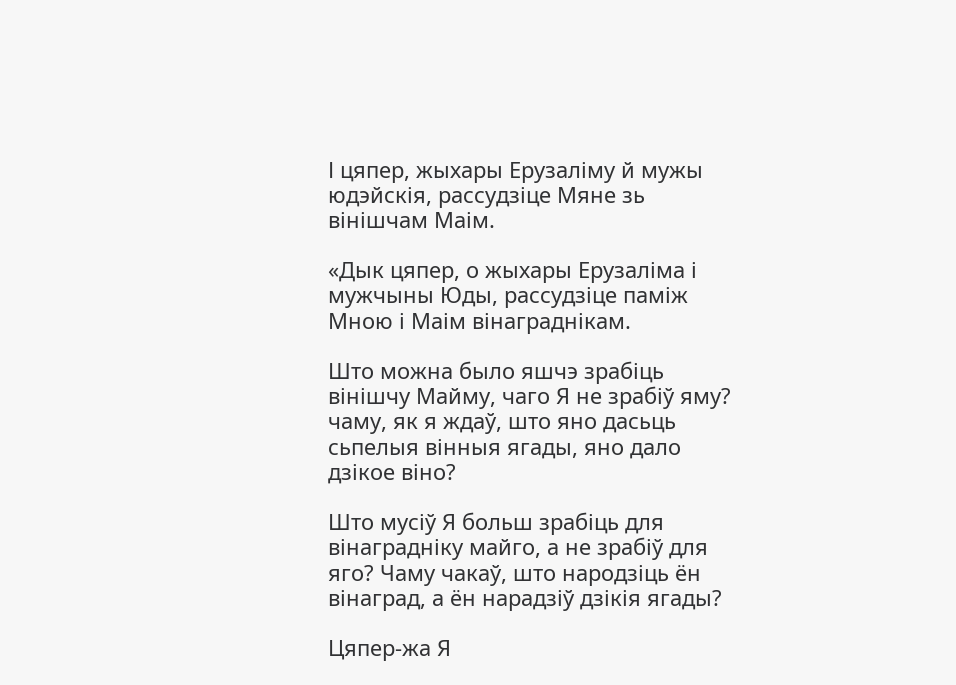І цяпер, жыхары Ерузаліму й мужы юдэйскія, рассудзіце Мяне зь вінішчам Маім.

«Дык цяпер, о жыхары Ерузаліма і мужчыны Юды, рассудзіце паміж Мною і Маім вінаграднікам.

Што можна было яшчэ зрабіць вінішчу Майму, чаго Я не зрабіў яму? чаму, як я ждаў, што яно дасьць сьпелыя вінныя ягады, яно дало дзікое віно?

Што мусіў Я больш зрабіць для вінаградніку майго, а не зрабіў для яго? Чаму чакаў, што народзіць ён вінаград, а ён нарадзіў дзікія ягады?

Цяпер-жа Я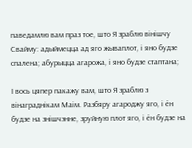паведамлю вам праз тое, што Я зраблю вінішчу Свайму: адыймецца ад яго жываплот, і яно будзе спалена; абурыцца агарожа, і яно будзе стаптана;

І вось цяпер пакажу вам, што Я зраблю з вінаграднікам Маім. Разбяру агароджу яго, і ён будзе на знішчэнне, зруйную плот яго, і ён будзе на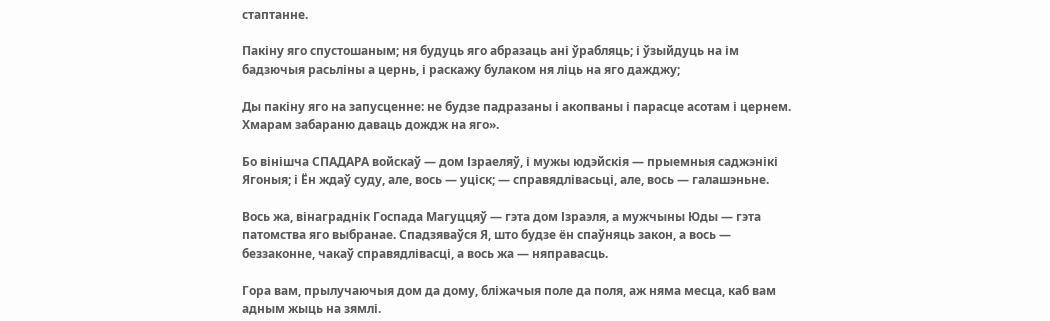стаптанне.

Пакіну яго спустошаным; ня будуць яго абразаць ані ўрабляць; і ўзыйдуць на ім бадзючыя расьліны а цернь, і раскажу булаком ня ліць на яго дажджу;

Ды пакіну яго на запусценне: не будзе падразаны і акопваны і парасце асотам і цернем. Хмарам забараню даваць дождж на яго».

Бо вінішча СПАДАРА войскаў — дом Ізраеляў, і мужы юдэйскія — прыемныя саджэнікі Ягоныя; і Ён ждаў суду, але, вось — уціск; — справядлівасьці, але, вось — галашэньне.

Вось жа, вінаграднік Госпада Магуццяў — гэта дом Ізраэля, а мужчыны Юды — гэта патомства яго выбранае. Спадзяваўся Я, што будзе ён спаўняць закон, а вось — беззаконне, чакаў справядлівасці, а вось жа — няправасць.

Гора вам, прылучаючыя дом да дому, бліжачыя поле да поля, аж няма месца, каб вам адным жыць на зямлі.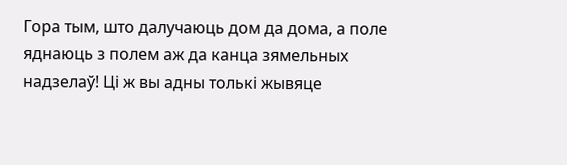Гора тым, што далучаюць дом да дома, а поле яднаюць з полем аж да канца зямельных надзелаў! Ці ж вы адны толькі жывяце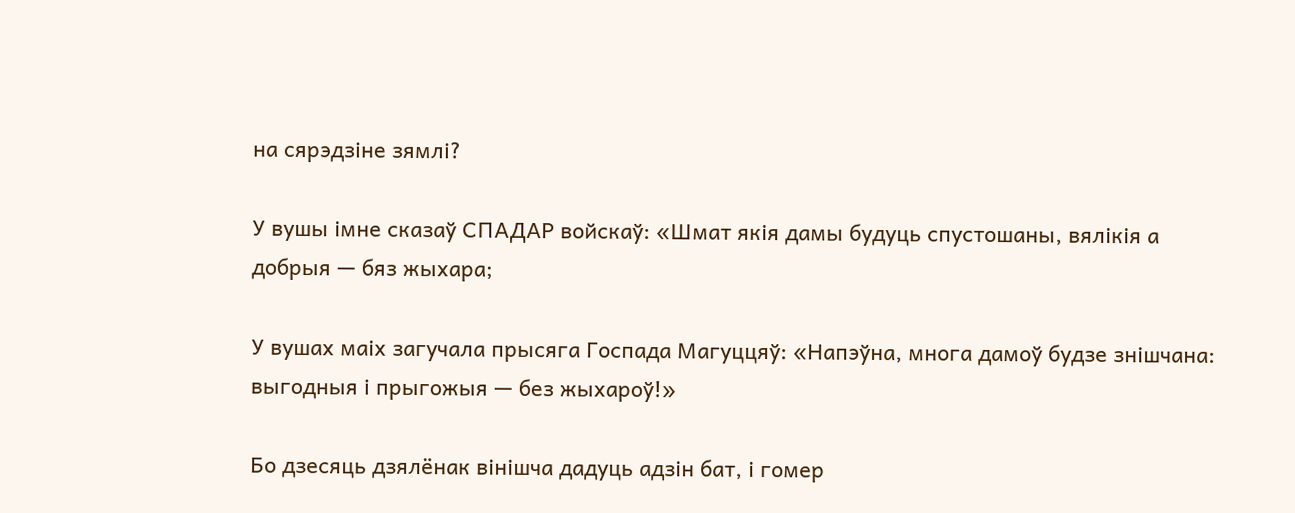на сярэдзіне зямлі?

У вушы імне сказаў СПАДАР войскаў: «Шмат якія дамы будуць спустошаны, вялікія а добрыя — бяз жыхара;

У вушах маіх загучала прысяга Госпада Магуццяў: «Напэўна, многа дамоў будзе знішчана: выгодныя і прыгожыя — без жыхароў!»

Бо дзесяць дзялёнак вінішча дадуць адзін бат, і гомер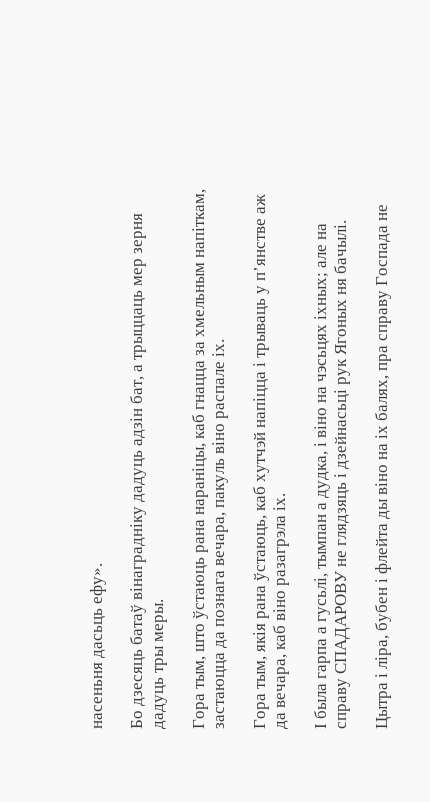насеньня дасьць ефу».

Бо дзесяць батаў вінаградніку дадуць адзін бат, а трыццаць мер зерня дадуць тры меры.

Гора тым, што ўстаюць рана нараніцы, каб гнацца за хмельным напіткам, застаюцца да познага вечара, пакуль віно распале іх.

Гора тым, якія рана ўстаюць, каб хутчэй напіцца і трываць у п’янстве аж да вечара, каб віно разагрэла іх.

І была гарпа а гусьлі, тымпан а дудка, і віно на чэсьцях іхных; але на справу СПАДАРОВУ не глядзяць і дзейнасьці рук Ягоных ня бачылі.

Цытра і ліра, бубен і флейта ды віно на іх балях, пра справу Госпада не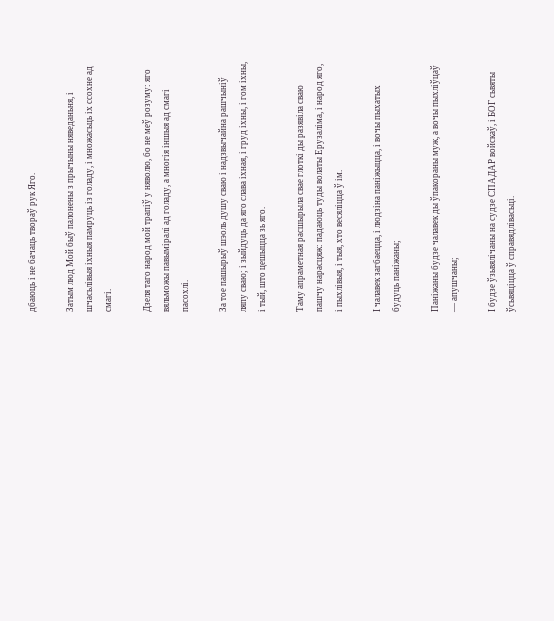дбаюць і не бачаць твораў рук Яго.

Затым люд Мой быў палонены з прычыны няведаньня, і шчасьлівыя іхныя памруць із голаду, і множасьць іх ссохне ад смагі.

Дзеля таго народ мой трапіў у няволю, бо не меў розуму: яго вяльможы павыміралі ад голаду, а многія іншыя ад смагі пасохлі.

За тое пашырыў шэоль душу сваю і надзвычайна рашчыніў ляпу сваю; і зыйдуць да яго слава іхная, і груд іхны, і гом іхны, і тый, што цешыцца зь яго.

Таму апраметная расшырыла свае глоткі ды разявіла сваю пашчу нарасцяж: падаюць туды волаты Ерузаліма, і народ яго, і пыхлівыя, і тыя, хто весяліцца ў ім.

І чалавек загбаецца, і людзіна паніжыцца, і вочы пыхатых будуць паніжаны;

Паніжаны будзе чалавек ды ўпакораны муж, а вочы пыхліўцаў — апушчаны;

І будзе ўзьвялічаны на судзе СПАДАР войскаў, і БОГ сьвяты ўсьвяціцца ў справядлівасьці.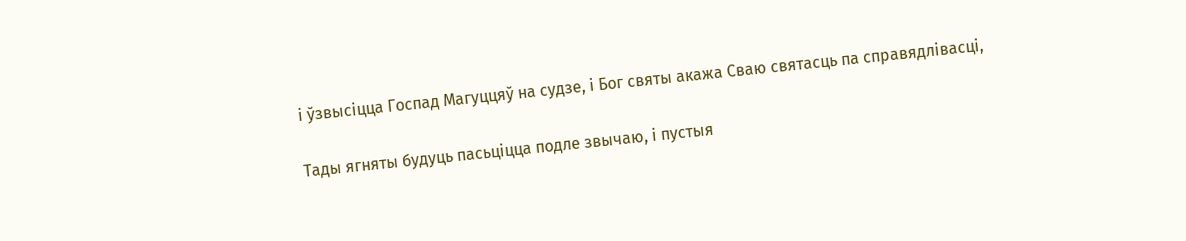і ўзвысіцца Госпад Магуццяў на судзе, і Бог святы акажа Сваю святасць па справядлівасці,

Тады ягняты будуць пасьціцца подле звычаю, і пустыя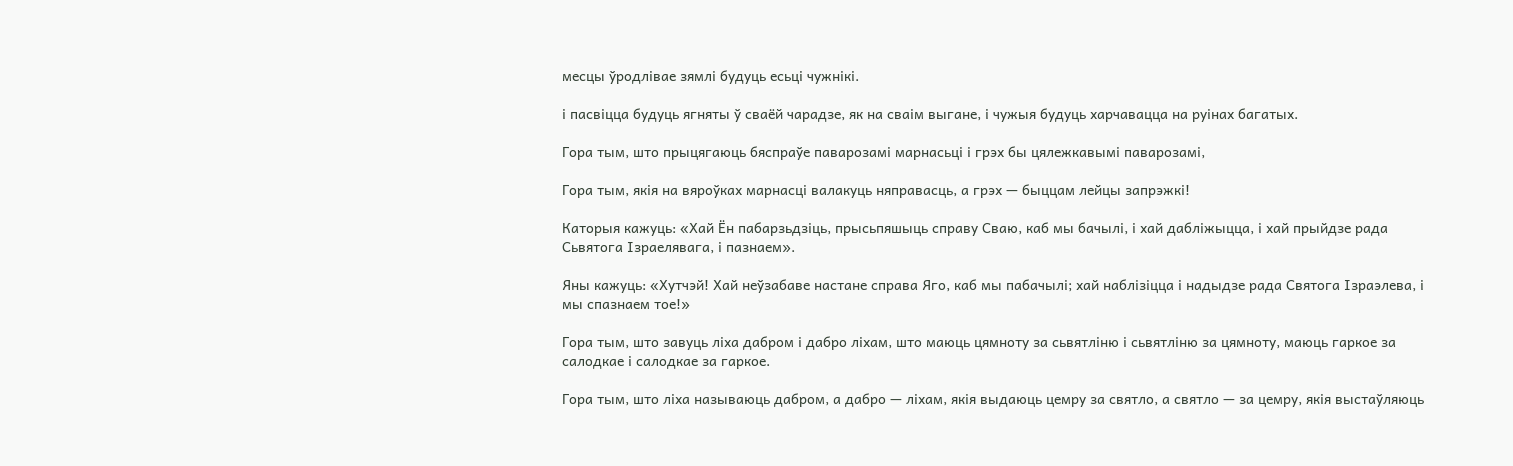месцы ўродлівае зямлі будуць есьці чужнікі.

і пасвіцца будуць ягняты ў сваёй чарадзе, як на сваім выгане, і чужыя будуць харчавацца на руінах багатых.

Гора тым, што прыцягаюць бяспраўе паварозамі марнасьці і грэх бы цялежкавымі паварозамі,

Гора тым, якія на вяроўках марнасці валакуць няправасць, а грэх — быццам лейцы запрэжкі!

Каторыя кажуць: «Хай Ён пабарзьдзіць, прысьпяшыць справу Сваю, каб мы бачылі, і хай дабліжыцца, і хай прыйдзе рада Сьвятога Ізраелявага, і пазнаем».

Яны кажуць: «Хутчэй! Хай неўзабаве настане справа Яго, каб мы пабачылі; хай наблізіцца і надыдзе рада Святога Ізраэлева, і мы спазнаем тое!»

Гора тым, што завуць ліха дабром і дабро ліхам, што маюць цямноту за сьвятліню і сьвятліню за цямноту, маюць гаркое за салодкае і салодкае за гаркое.

Гора тым, што ліха называюць дабром, а дабро — ліхам, якія выдаюць цемру за святло, а святло — за цемру, якія выстаўляюць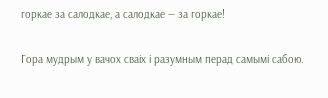горкае за салодкае, а салодкае — за горкае!

Гора мудрым у вачох сваіх і разумным перад самымі сабою.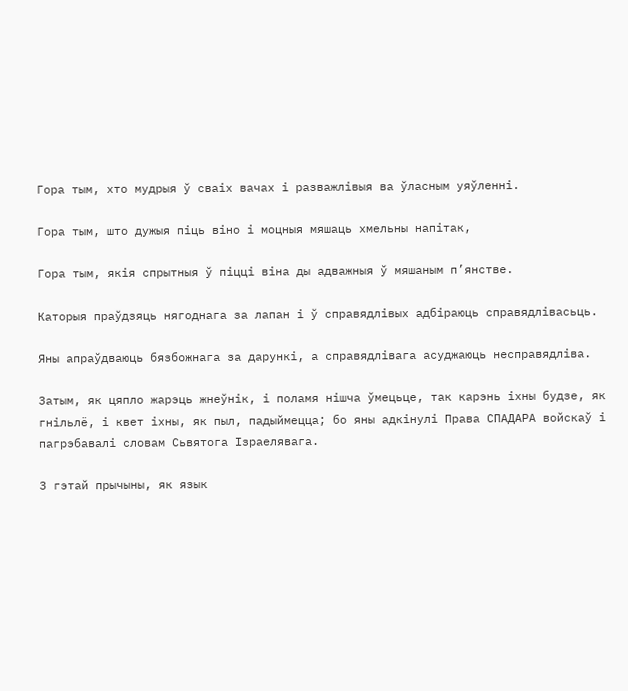Гора тым, хто мудрыя ў сваіх вачах і разважлівыя ва ўласным уяўленні.

Гора тым, што дужыя піць віно і моцныя мяшаць хмельны напітак,

Гора тым, якія спрытныя ў піцці віна ды адважныя ў мяшаным п’янстве.

Каторыя праўдзяць нягоднага за лапан і ў справядлівых адбіраюць справядлівасьць.

Яны апраўдваюць бязбожнага за дарункі, а справядлівага асуджаюць несправядліва.

Затым, як цяпло жарэць жнеўнік, і поламя нішча ўмецьце, так карэнь іхны будзе, як гнільлё, і квет іхны, як пыл, падыймецца; бо яны адкінулі Права СПАДАРА войскаў і пагрэбавалі словам Сьвятога Ізраелявага.

З гэтай прычыны, як язык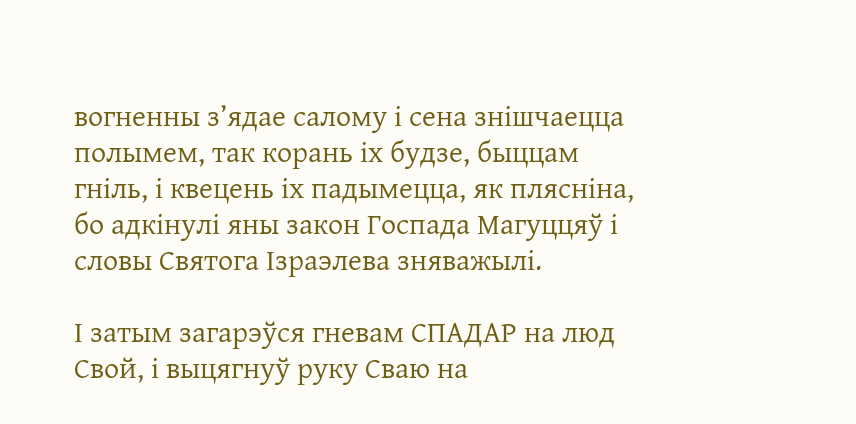вогненны з’ядае салому і сена знішчаецца полымем, так корань іх будзе, быццам гніль, і квецень іх падымецца, як плясніна, бо адкінулі яны закон Госпада Магуццяў і словы Святога Ізраэлева зняважылі.

І затым загарэўся гневам СПАДАР на люд Свой, і выцягнуў руку Сваю на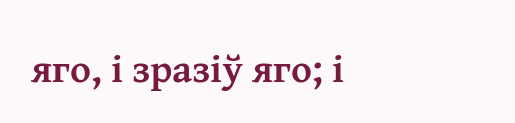яго, і зразіў яго; і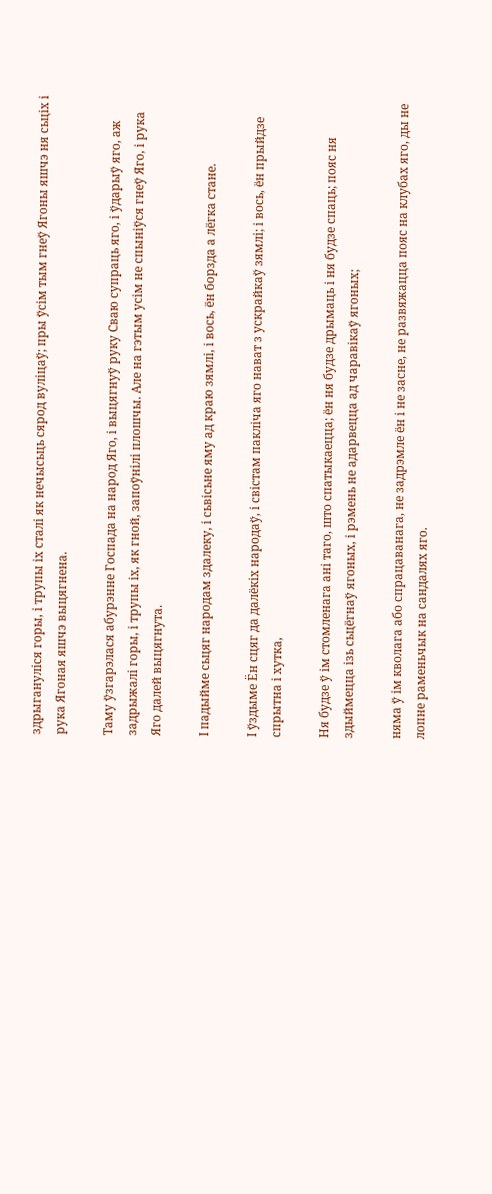здрыгануліся горы, і трупы іх сталі як нечысьць сярод вуліцаў; пры ўсім тым гнеў Ягоны яшчэ ня сьціх і рука Ягоная яшчэ выцягнена.

Таму ўзгарэлася абурэнне Госпада на народ Яго, і выцягнуў руку Сваю супраць яго, і ўдарыў яго, аж задрыжалі горы, і трупы іх, як гной, запоўнілі плошчы. Але на гэтым усім не спыніўся гнеў Яго, і рука Яго далей выцягнута.

І падыйме сьцяг народам здалеку, і сьвісьне яму ад краю зямлі, і вось, ён борзда а лёгка стане.

І ўздыме Ён сцяг да далёкіх народаў, і свістам пакліча яго нават з ускрайкаў зямлі; і вось, ён прыйдзе спрытна і хутка,

Ня будзе ў ім стомленага ані таго, што спатыкаецца; ён ня будзе дрымаць і ня будзе спаць; пояс ня здыймецца ізь сьцёгнаў ягоных, і рэмень не адарвецца ад чаравікаў ягоных;

няма ў ім кволага або спрацаванага, не задрэмле ён і не засне, не развяжацца пояс на клубах яго, ды не лопне раменьчык на сандалях яго.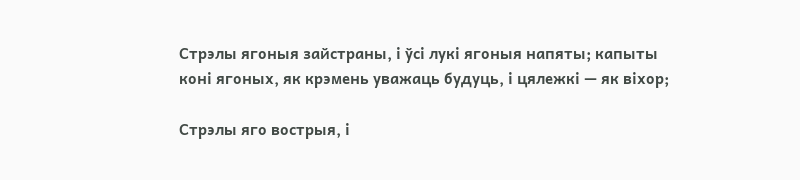Стрэлы ягоныя зайстраны, і ўсі лукі ягоныя напяты; капыты коні ягоных, як крэмень уважаць будуць, і цялежкі — як віхор;

Стрэлы яго вострыя, і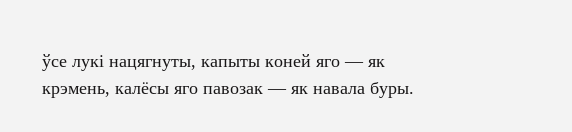ўсе лукі нацягнуты, капыты коней яго — як крэмень, калёсы яго павозак — як навала буры.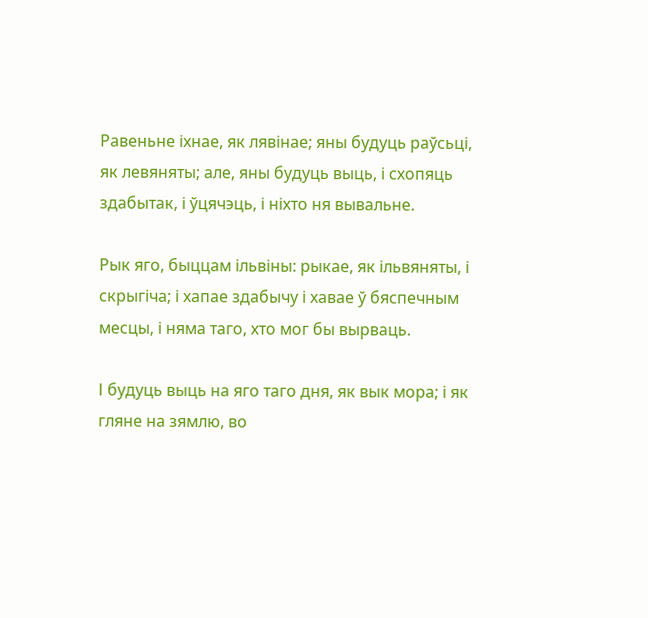Равеньне іхнае, як лявінае; яны будуць раўсьці, як левяняты; але, яны будуць выць, і схопяць здабытак, і ўцячэць, і ніхто ня вывальне.

Рык яго, быццам ільвіны: рыкае, як ільвяняты, і скрыгіча; і хапае здабычу і хавае ў бяспечным месцы, і няма таго, хто мог бы вырваць.

І будуць выць на яго таго дня, як вык мора; і як гляне на зямлю, во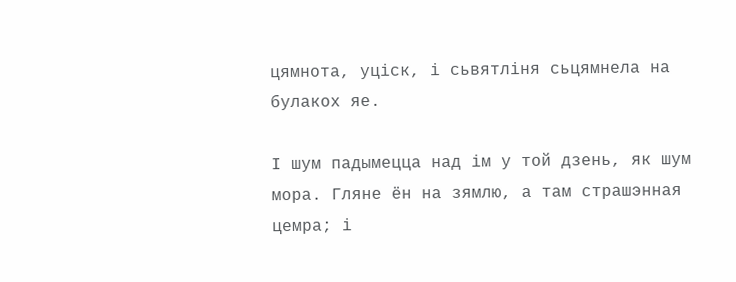цямнота, уціск, і сьвятліня сьцямнела на булакох яе.

І шум падымецца над ім у той дзень, як шум мора. Гляне ён на зямлю, а там страшэнная цемра; і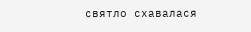святло схавалася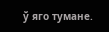ў яго тумане.